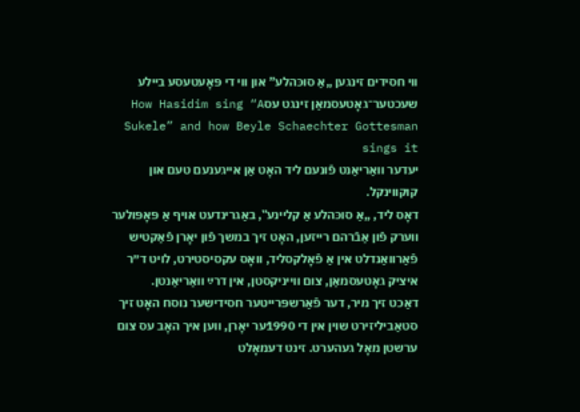ווי חסידים זינגען „אַ סוכּהלע” און ווי די פּאָעטעסע ביילע שעכטער־גאָטעסמאַן זינגט עסHow Hasidim sing “A Sukele” and how Beyle Schaechter Gottesman sings it
יעדער וואַריאַנט פֿונעם ליד האָט אַן אייגענעם טעם און קוקווינקל.
דאָס ליד, „אַ סוכּהלע אַ קליינע‟, באַגרינדעט אויף אַ פּאָפּולער ווערק פֿון אַבֿרהם רייזען, האָט זיך במשך פֿון יאָרן פֿאַקטיש פֿאַרוואַנדלט אין אַ פֿאָלקסליד, וואָס עקסיסטירט, לויט ד״ר איציק גאָטעסמאַן, צום ווייניקסטן, אין דרײַ וואַריאַנטן.
דאַכט זיך מיר, דער פֿאַרשפּרייטער חסידישער נוסח האָט זיך סטאַביליזירט שוין אין די 1990ער יאָרן, ווען איך האָב עס צום ערשטן מאָל געהערט. זינט דעמאָלט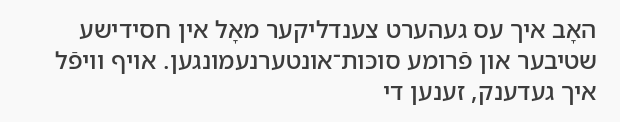האָב איך עס געהערט צענדליקער מאָל אין חסידישע שטיבער און פֿרומע סוכּות־אונטערנעמונגען. אויף וויפֿל איך געדענק, זענען די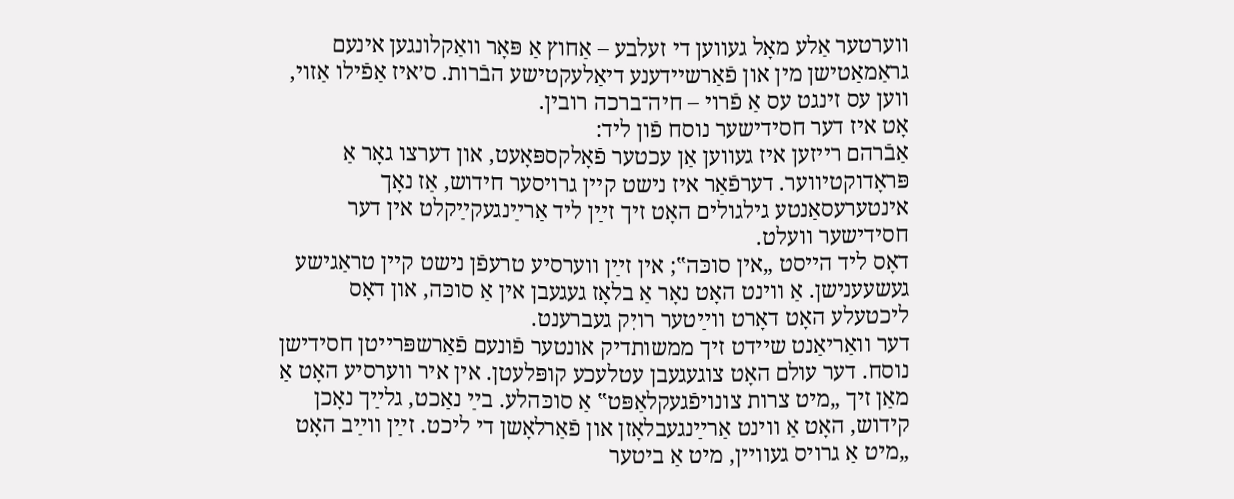ווערטער אַלע מאָל געווען די זעלבע – אַחוץ אַ פּאָר וואַקלונגען אינעם גראַמאַטישן מין און פֿאַרשיידענע דיאַלעקטישע הבֿרות. ס׳איז אַפֿילו אַזוי, ווען עס זינגט עס אַ פֿרוי – חיה־ברכה רובין.
אָט איז דער חסידישער נוסח פֿון ליד:
אַבֿרהם רייזען איז געווען אַן עכטער פֿאָלקספּאָעט, און דערצו גאָר אַ פּראָדוקטיווער. דערפֿאַר איז נישט קיין גרויסער חידוש, אַז נאָך אינטערעסאַנטע גילגולים האָט זיך זײַן ליד אַרײַנגעקײַקלט אין דער חסידישער וועלט.
דאָס ליד הייסט „אין סוכּה‟; אין זײַן ווערסיע טרעפֿן נישט קיין טראַגישע געשעענישן. אַ ווינט האָט נאָר אַ בלאָז געגעבן אין אַ סוכּה, און דאָס ליכטעלע האָט דאָרט ווײַטער רויִק געברענט.
דער וואַריאַנט שיידט זיך ממשותדיק אונטער פֿונעם פֿאַרשפּרייטן חסידישן נוסח. דער עולם האָט צוגעגעבן עטלעכע קופּלעטן. אין איר ווערסיע האָט אַ מאַן זיך „מיט צרות צונויפֿגעקלאַפּט‟ אַ סוכּהלע. בײַ נאַכט, גלײַך נאָכן קידוש, האָט אַ ווינט אַרײַנגעבלאָזן און פֿאַרלאָשן די ליכט. זײַן ווײַב האָט „מיט אַ גרויס געוויין, מיט אַ ביטער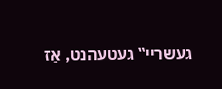געשריי‟ געטעהנט, אַז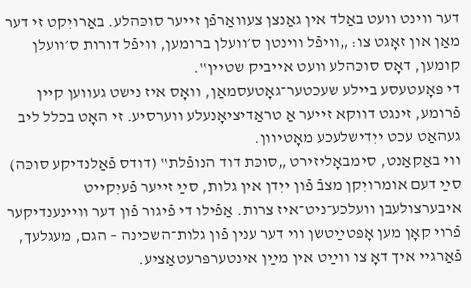דער ווינט וועט באַלד אין גאַנצן צעוואַרפֿן זייער סוכּהלע. באַרויִקט זי דער מאַן און זאָגט צו: „וויפֿל ווינטן ס׳וועלן ברומען, וויפֿל דורות ס׳וועלן קומען, דאָס סוכּהלע וועט אייביק שטיין‟.
די פּאָעטעסע ביילע שעכטער־גאָטעסמאַן, וואָס איז נישט געווען קיין פֿרומע, זינגט דווקא זייער אַ טראַדיציאָנעלע ווערסיע. זי האָט בכלל ליב געהאַט עכט ייִדישלעכע מאָטיוון.
ווי באַקאַנט, סימבאָליזירט „סוכּת דוד הנופֿלת‟ (דודס פֿאַלנדיקע סוכּה) סײַ דעם אומרויִקן מצבֿ פֿון ייִדן אין גלות, סײַ זייער פֿעיִקייט איבערצולעבן וועלכע־ניט־איז צרות. אַפֿילו די פֿיגור פֿון דער וויינענדיקער פֿרוי קאָן מען אָפּטײַטשן ווי דער ענין פֿון גלות־השכינה – הגם, מעגלעך, פֿאַרגיי איך דאָ צו ווײַט אין מײַן אינטערפּרעטאַציע.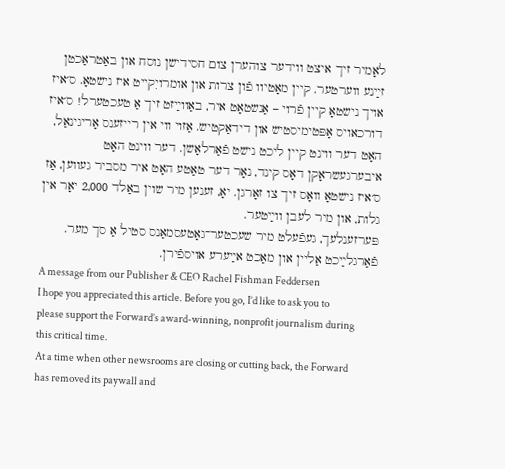לאָמיר זיך איצט ווידער צוהערן צום חסידישן נוסח און באַטראַכטן זײַנע ווערטער. קיין מאָטיוו פֿון צרות און אומרויִקייט איז נישטאָ. ס׳איז אויך נישטאָ קיין פֿרוי – אַנשטאָט איר, באַווײַזט זיך אַ טעכטערל! ס׳איז דורכאויס אָפּטימיסטיש און דידאַקטיש. אַזוי ווי אין רייזענס אָריגינאַל, האָט דער ווינט קיין ליכט נישט פֿאַרלאָשן. דער ווינט האָט איבערגעשראָקן דאָס קינד, נאָר דער טאַטע האָט איר מסביר געווען, אַז ס׳איז נישטאָ וואָס זיך צו זאָרגן. יאָ, זענען מיר שוין באַלד 2,000 יאָר אין גלות, און מיר לעבן ווײַטער.
פּערזענלעך, געפֿעלט מיר שעכטער־גאָטעסמאַנס סטיל אַ סך מער. פֿאַרגלײַכט אַליין און מאַכט אײַערע אויספֿירן.
A message from our Publisher & CEO Rachel Fishman Feddersen
I hope you appreciated this article. Before you go, I’d like to ask you to please support the Forward’s award-winning, nonprofit journalism during this critical time.
At a time when other newsrooms are closing or cutting back, the Forward has removed its paywall and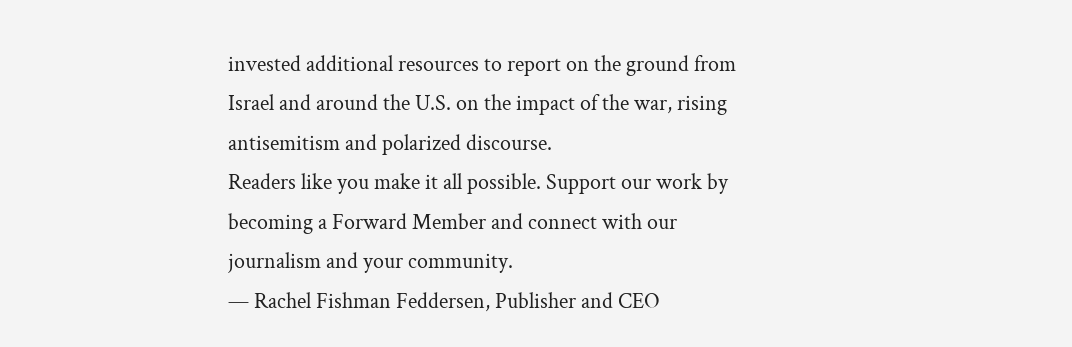invested additional resources to report on the ground from Israel and around the U.S. on the impact of the war, rising antisemitism and polarized discourse.
Readers like you make it all possible. Support our work by becoming a Forward Member and connect with our journalism and your community.
— Rachel Fishman Feddersen, Publisher and CEO